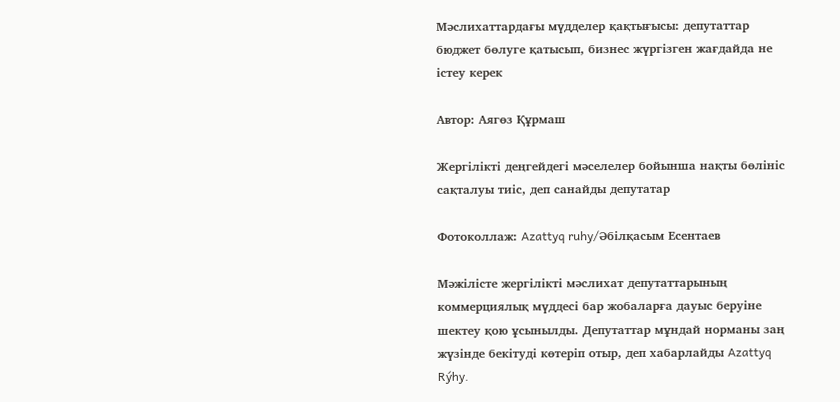Мәслихаттардағы мүдделер қақтығысы: депутаттар бюджет бөлуге қатысып, бизнес жүргізген жағдайда не істеу керек

Автор: Аягөз Құрмаш

Жергілікті деңгейдегі мәселелер бойынша нақты бөлініс сақталуы тиіс, деп санайды депутатар

Фотоколлаж: Azattyq ruhy/Әбілқасым Есентаев

Мәжілісте жергілікті мәслихат депутаттарының коммерциялық мүддесі бар жобаларға дауыс беруіне шектеу қою ұсынылды. Депутаттар мұндай норманы заң жүзінде бекітуді көтеріп отыр, деп хабарлайды Azattyq Rýhy.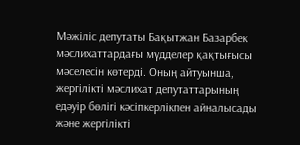Мәжіліс депутаты Бақытжан Базарбек мәслихаттардағы мүдделер қақтығысы мәселесін көтерді. Оның айтуынша, жергілікті мәслихат депутаттарының едәуір бөлігі кәсіпкерлікпен айналысады және жергілікті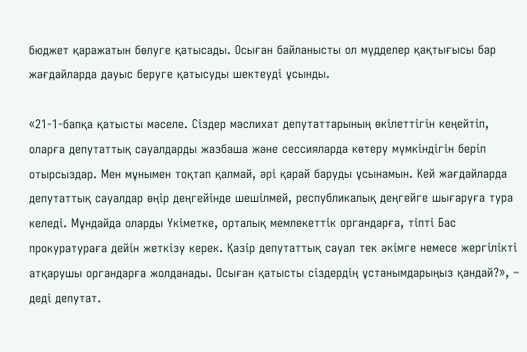бюджет қаражатын бөлуге қатысады. Осыған байланысты ол мүдделер қақтығысы бар жағдайларда дауыс беруге қатысуды шектеуді ұсынды.

«21-1-бапқа қатысты мәселе. Сіздер мәслихат депутаттарының өкілеттігін кеңейтіп, оларға депутаттық сауалдарды жазбаша және сессияларда көтеру мүмкіндігін беріп отырсыздар. Мен мұнымен тоқтап қалмай, әрі қарай баруды ұсынамын. Кей жағдайларда депутаттық сауалдар өңір деңгейінде шешілмей, республикалық деңгейге шығаруға тура келеді. Мұндайда оларды Үкіметке, орталық мемлекеттік органдарға, тіпті Бас прокуратураға дейін жеткізу керек. Қазір депутаттық сауал тек әкімге немесе жергілікті атқарушы органдарға жолданады. Осыған қатысты сіздердің ұстанымдарыңыз қандай?», – деді депутат.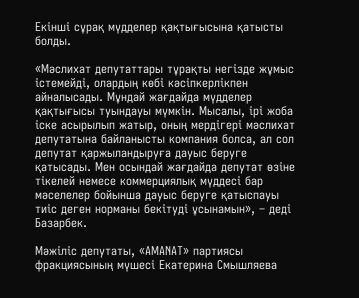Екінші сұрақ мүдделер қақтығысына қатысты болды.

«Мәслихат депутаттары тұрақты негізде жұмыс істемейді, олардың көбі кәсіпкерлікпен айналысады. Мұндай жағдайда мүдделер қақтығысы туындауы мүмкін. Мысалы, ірі жоба іске асырылып жатыр, оның мердігері мәслихат депутатына байланысты компания болса, ал сол депутат қаржыландыруға дауыс беруге қатысады. Мен осындай жағдайда депутат өзіне тікелей немесе коммерциялық мүддесі бар мәселелер бойынша дауыс беруге қатыспауы тиіс деген норманы бекітуді ұсынамын», – деді Базарбек.

Мәжіліс депутаты, «AMANAT» партиясы фракциясының мүшесі Екатерина Смышляева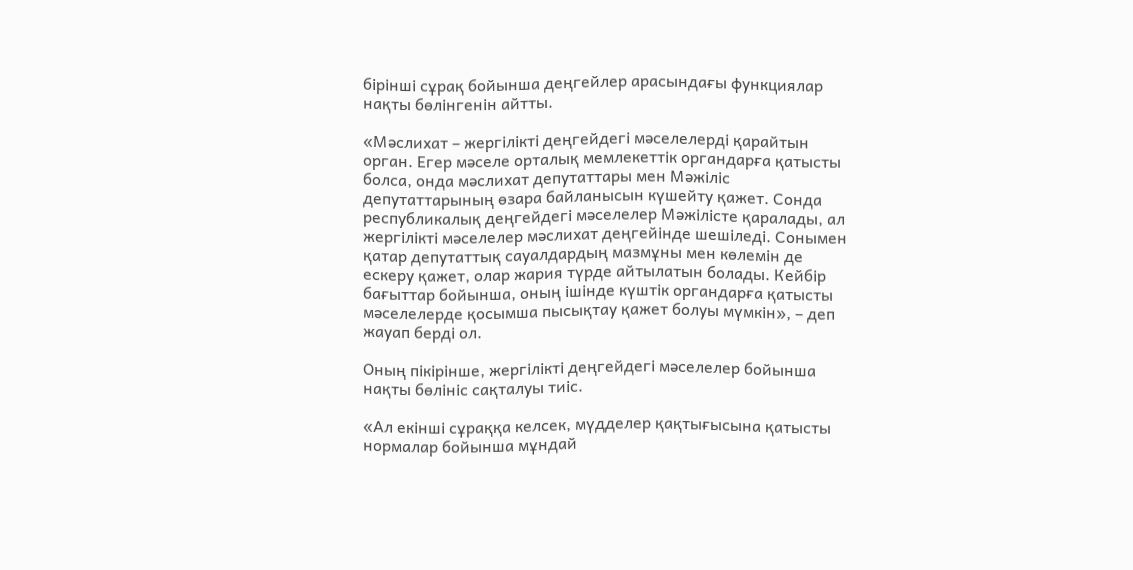бірінші сұрақ бойынша деңгейлер арасындағы функциялар нақты бөлінгенін айтты.

«Мәслихат – жергілікті деңгейдегі мәселелерді қарайтын орган. Егер мәселе орталық мемлекеттік органдарға қатысты болса, онда мәслихат депутаттары мен Мәжіліс депутаттарының өзара байланысын күшейту қажет. Сонда республикалық деңгейдегі мәселелер Мәжілісте қаралады, ал жергілікті мәселелер мәслихат деңгейінде шешіледі. Сонымен қатар депутаттық сауалдардың мазмұны мен көлемін де ескеру қажет, олар жария түрде айтылатын болады. Кейбір бағыттар бойынша, оның ішінде күштік органдарға қатысты мәселелерде қосымша пысықтау қажет болуы мүмкін», – деп жауап берді ол.

Оның пікірінше, жергілікті деңгейдегі мәселелер бойынша нақты бөлініс сақталуы тиіс.

«Ал екінші сұраққа келсек, мүдделер қақтығысына қатысты нормалар бойынша мұндай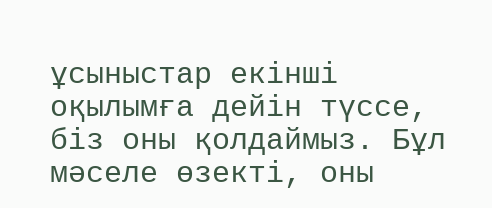ұсыныстар екінші оқылымға дейін түссе, біз оны қолдаймыз. Бұл мәселе өзекті, оны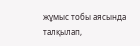жұмыс тобы аясында талқылап,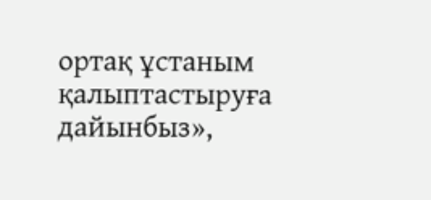ортақ ұстаным қалыптастыруға дайынбыз»,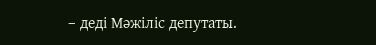– деді Мәжіліс депутаты.